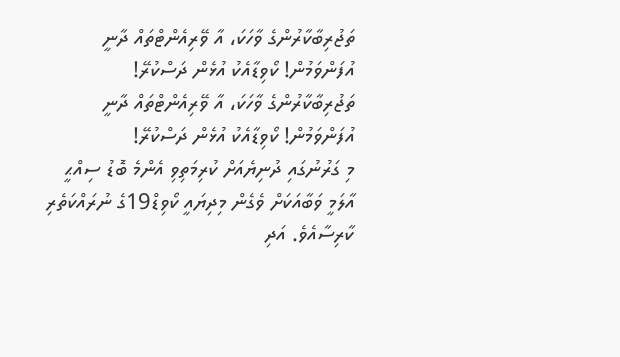ތަޖުރިބާކާރުންގެ ވާހަކަ، އާ ވޭރިއެންޓްތައް ދާނީ އުފަންވަމުން! ކޯވިޑާއެކު އުޅެން ދަސްކުރޭ!
ތަޖުރިބާކާރުންގެ ވާހަކަ، އާ ވޭރިއެންޓްތައް ދާނީ އުފަންވަމުން! ކޯވިޑާއެކު އުޅެން ދަސްކުރޭ!
މި ގަރުނުގައި ދުނިޔެއަށް ކުރިމަތިވި އެންމެ ބޮޑު ސިއްޙީ އާލަމީ ވަބާއަކަށް ވެގެން މިދިޔައީ ކޯވިޑް19ގެ ނުރައްކަތެރި ކާރިސާއެވެ. އަދި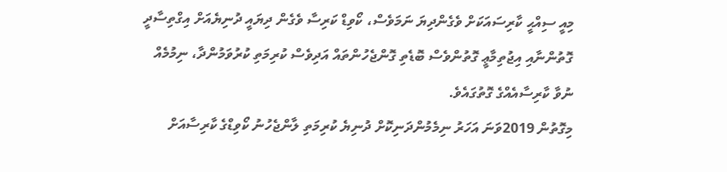މިއީ ސިއްޙީ ކާރިސައަކަށް ވެގެންދިޔަ ނަމަވެސް، ކޯވިޑް ކަރިސާ ވެގެން ދިޔައީ ދުނިޔެއަށް އިގްތިސާދީ ގޮތުންނާއި އިޖުތިމާޢީ ގޮތުންވެސް ބޮޑެތި ގޮންޖެހުންތައް އަދިވެސް ކުރިމަތި ކުރުވަމުންދާ، ނިމުމެއް ނުވާ ކާރިސާއެއްގެ ގޮތުގައެވެ.
މިގޮތުން 2019ވަނަ އަހަރު ނިމެމުންދަނިކޮށް ދުނިޔެ ކުރިމަތި ލާންޖެހުނު ކޯވިޑްގެ ކާރިސާއަށް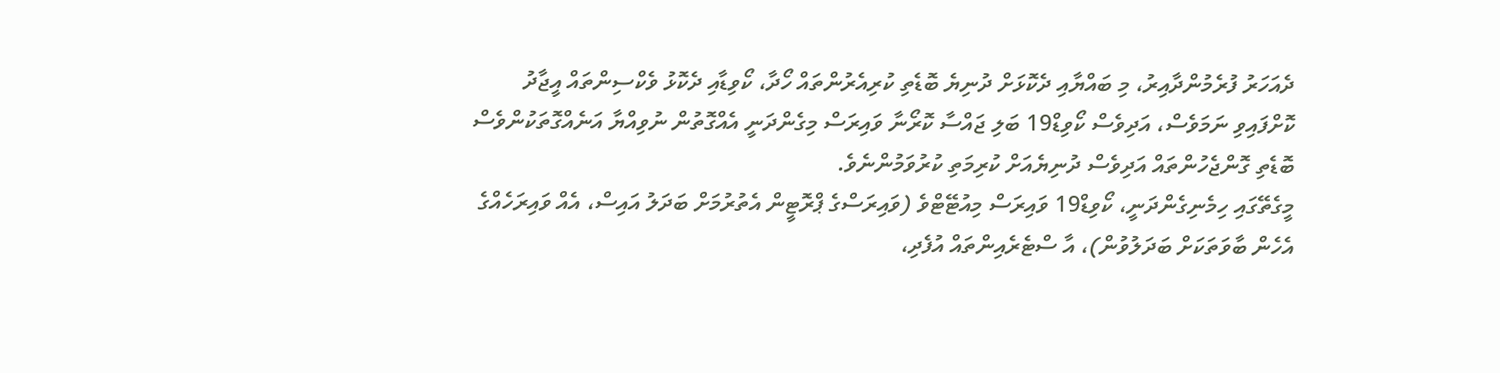ދެއަހަރު ފުރެމުންދާއިރު، މި ބައްޔާއި ދެކޮޅަށް ދުނިޔެ ބޮޑެތި ކުރިއެރުންތައް ހޯދާ، ކޯވިޑާއި ދެކޮޅު ވެކްސިންތައް އީޖާދު ކޮށްފައިވި ނަމަވެސް، އަދިވެސް ކޯވިޑް19 ބަލި ޖައްސާ ކޮރޯނާ ވައިރަސް މިގެންދަނީ އެއްގޮތުން ނުވިއްޔާ އަނެއްގޮތަކުންވެސް ބޮޑެތި ގޮންޖެހުންތައް އަދިވެސް ދުނިޔެއަށް ކުރިމަތި ކުރުވަމުންނެވެ.
މީގެތޭގައި ހިމެނިގެންދަނީ، ކޯވިޑް19 ވައިރަސް މިއުޓޭޓްވެ (ވައިރަސްގެ ޕްރޮޓީން އެތުރުމަށް ބަދަލު އައިސް، އެއް ވައިރަހެއްގެ އެހެން ބާވަތަކަށް ބަދަލުވުން)، އާ ސްޓެރެއިންތައް އުފެދި،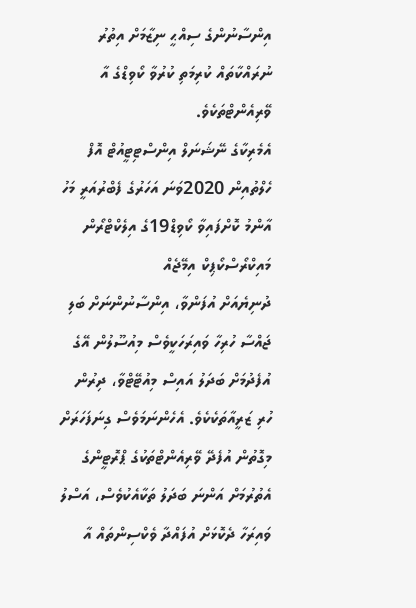އިންސާނުންގެ ސިއްޙީ ނިޒާމަށް އިތުރު ނުރައްކާތައް ކުރިމަތި ކުރުވާ ކޯވިޑްގެ އާ ވޭރިއެންޓްތަކެވެ.
އެމެރިކާގެ ނޭޝަނަލް އިންސްޓިޓީއުޓް އޮފް ހެލްތުއިން 2020ވަނަ އަހަރުގެ ފެބްރުއަރީ މަހު އާންމު ކޮށްފައިވާ ކޯވިޑް19ގެ އިލެކްޓްރޯން މައިކްރޯސްކޯޕިކް އިމޭޖެއް
ދުނިޔެއަށް އުފަންވާ، އިންސާނުންނަށް ބަލި ޖައްސާ ހުރިހާ ވައިރަހަކީވެސް މިއުސޫލުން އޭގެ އުފެދުމަށް ބަދަލު އައިސް މިއުޓޭޓްވާ، ދިރުން ހުރި ޒަރީއާތަކެކެވެ. އެހެންނަމަވެސް ގިނަފަހަރަށް މިގޮތުން އުފެދޭ ވޭރިއެންޓްތަކުގެ ޕްރޮޓީންގެ އެތުރުމަށް އަންނަ ބަދަލު ތަކާއެކުވެސް، އަސްލު ވައިރަހާ ދެކޮޅަށް އުފައްދާ ވެކްސިންތައް އާ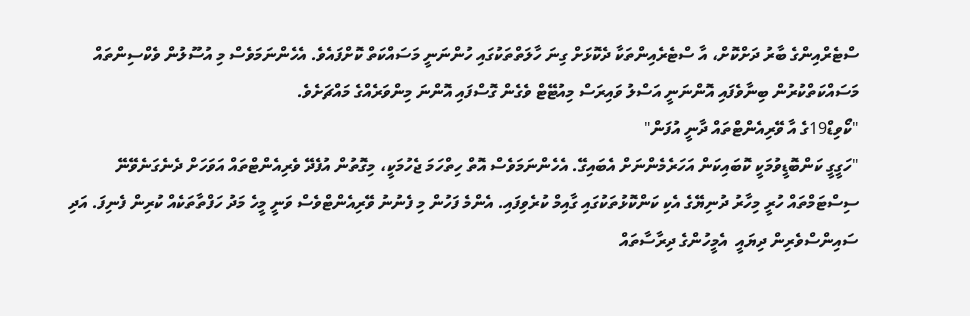ސްޓެރްއިންގެ ބާރު ދަށްކޮށް، އާ ސްޓެރެއިންތަކާ ދެކޮޅަށް ގިނަ ހާލަތްތަކުގައި ހުންނަނީ މަސައްކަތް ކޮށްފައެވެ. އެހެންނަމަވެސް މި އުސޫލުން ވެކްސިންތައް މަސައްކަތްކުރުން ބިނާވެފައި އޮންނަނީ އަސްލު ވައިރަސް މިއުޓޭޓް ވެގެން ގޮސްފައި އޮންނަ މިންވަރެއްގެ މައްޗަށެވެ.
"ކޯވިޑް19ގެ އާ ވޭރިއެންޓްތައް ދާނީ އުފަން"
"ހަގީގީ ކަންބޮޑީވުމަކީ ކޮބައިކަން އަހަރެމެންނަށް އެބައިގޭ. އެހެންނަމަވެސް އޮތް ހިތްހަމަ ޖެހުމަކީ، މިގޮތުން އުފެދޭ ވެރިއެންޓްތައް އަވަހަށް ދެނެގަނެވޭނޭ ސިސްޓަމްތައް ހުރީ މިހާރު ދުނިޔޭގެ އެކި ކަންކޮޅުތަކުގައި ގާއިމް ކުރެވިފައި. އެންމެ ފަހުން މި ފެނުނު ވޭރިއެންޓްވެސް ވަނީ މީހެ މަދު ހަފްތާތަކެއް ކުރިން ފެނިފަ. އަދި ސައިންސްވެރިން ދިޔައީ  އެމީހުންގެ ދިރާސާތައް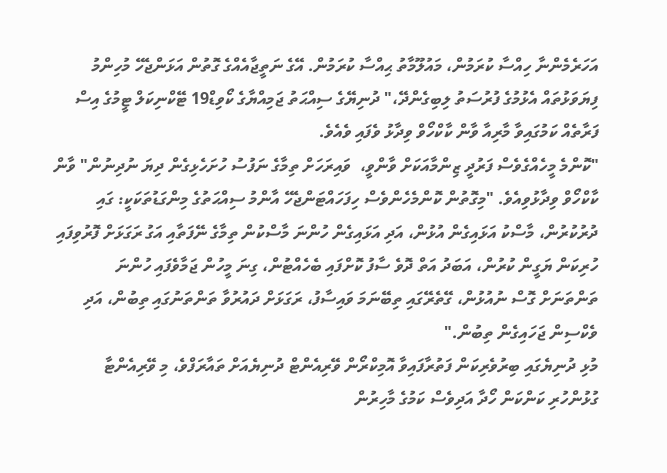އަހަރެމެންނާ ހިއްސާ ކުރަމުން، މައުލޫމާތު ޙިއްސާ ކުރަމުން. އޭގެ ނަތީޖާއެއްގެ ގޮތުން އަޅަންޖެހޭ މުހިންމު ފިޔަވަޅުތައް އެޅުމުގެ ފުރުސަތު ލިބިގެންދޭ،" ދުނިޔޭގެ ސިއްޙަތު ޖަމިއްޔާގެ ކޯވިޑް19 ޓޭކްނިކަލް ޓީމުގެ އިސް ފަރާތެއް ކަމުގައިވާ މާރިއާ ވާން ކާކްހޯވް ވިދާޅު ވެފައި ވެއެވެ.
"ކޮންމެ މީހެއްގެވެސް ފަރުދީ ޒިންމާއަކަށް ވާންވީ،  ވައިރަހަށް ތިމާގެ ނަފުސު ހުށަހެޅިގެން ދިޔަ ނުދިނުން" ވާން ކާކްހޯވް ވިދާޅުވިއެވެ. "މިގޮތުން ކޮންމެހެންވެސް ހިފަހައްޓަންޖެހޭ އާންމު ސިއްޙަތުގެ މިންގަޑުތަކަކީ: ގައި ދުރުކުރުން، މާސްކު އަޅައިގެން އުޅުން، އަދި އަޅައިގެން ހުންނަ މާސްކުން ތިމާގެ ނޭފަތާއި އަގު ރަގަޅަށް ފޮރުވިފައި ހުރިކަން ޔަގީން ކުރުން، އަބަދު އަތް ދޮވެ ސާފު ކޮށްފައި ބެހެއްޓުން، ގިނަ މީހުން ޖަމާވެފައި ހުންނަ ތަންތަނަށް ގޮސް ނުއުޅުން، ގޭތެރޭގައި ތިބޭނަމަ ވައިސާފު، ރަގަޅަށް ދައުރުވާ ތަންތަނުގައި ތިބުން، އަދި ވެކްސިން ޖަހައިގެން ތިބުން."
މުޅި ދުނިޔެގައި ބިރުވެރިކަން ފަތުރާފައިވާ އޮމިކްރޯން ވޭރިއެންޓް ދުނިޔެއަށް ތައާރަފްވެ، މި ވޭރިއެންޓާ ގުޅުންހުރި ކަންކަން ހޯދާ އަދިވެސް ކަމުގެ މާހިރުން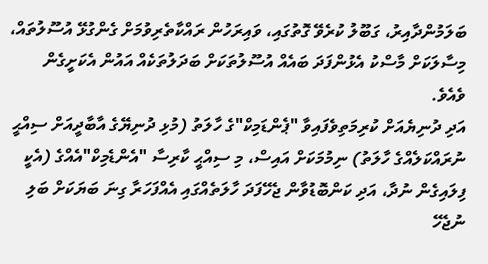ބަލަމުންދާއިރު، ގަބޫލު ކުރެވޭ ގޮތުގައި، ވައިރަހުން ރައްކާތެރިވުމަށް ގެންގުޅޭ އުސޫލުތައް، މިސާލަކަށް މާސްކު އެޅުންފަދަ ބައެއް އުސޫލުތަކަށް ބަދަލުތަކެއް އައުން އެކަށީގެން ވެއެވެ.
އަދި ދުނިޔެއަށް ކުރިމަތިވެފައިވާ "ޕެންޑަމިކް"ގެ ހާލަތު (މުޅި ދުނިޔޭގެ އާބާދީއަށް ސިއްޙީ ނުރައްކަލެއްގެ ހާލަތު) ނިމުމަކަށް އައިސް، މި ސިއްޙީ ކާރިސާ "އެންޑެމިކް"އެއްގެ (އެކީ ފިލައިގެން ނުދާ، އަދި ކަންބޮޑުވާން ޖެހޭފަދަ ހާލަތެއްގައި އެއްފަހަރާ ގިނަ ބަޔަކަށް ބަލި ނުޖެހޭ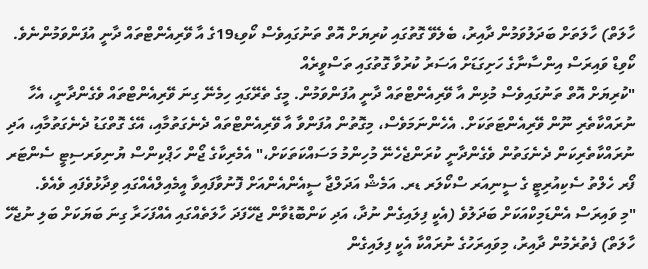ހާލަތް) ހާލަތަށް ބަދަލުވަމުން ދާއިރު، ބެލެވޭ ގޮތުގައި ކުރިޔަށް އޮތް ތަނުގައިވެސް ކޯވިޑ19ގެ އާ ވޭރިއެންޓްތައް ދާނީ އުފަންވަމުންނެވެ.
ކޯވިޑް ވައިރަސް އިންސާނާގެ ހަށިގަޑަށް އަސަރު ކުރުވާ ގޮތުގައި ތަސްވީރެއް
"ކުރިޔަށް އޮތް ތަނުގައިވެސް މުޅިން އާ ވޭރިއެންޓްތައް ދާނީ އުފަންވަމުން. މީގެ ތެރޭގައި ހިމެނޭ ގިނަ ވޭރިއެންޓްތައް ވެގެންދާނީ، އެހާ ނުރައްކާތެރި ނޫން ވޭރިއެންޓަތަކަށް. އެހެންނަމަވެސް، މިގޮތުން އުފަންވާ އާ ވޭރިއެންޓްތައް ދެނެގަތުމާއި، އޭގެ ގޮތްގަޑު ދެނެގަތުމާއި، އަދި ނުރައްކާތެރިކަން ދެނެގަތުން ވެގެންދާނީ ކުރަންޖެހެނޭ މުހިންމު މަސައްކަތަކަށް،" އެމެރިކާގެ ޖޯން ހަޕްކިންސް ޔުނިވަރސިޓީ ސެންޓަރ ފޯރ ހެލްތު ސެކިއުރިޓީ ގެ ސީނިއަރ ސްކޯލަރ ޑރ. އަމެޝް އަދަލްޖާ ސީއެންއެންއަށް ފޮނުވާފައިވާ އީމެއިލްއެއްގައި ވިދާޅުވެފައި ވެއެވެ.
"މި ވައިރަސް އެންޑަމިކްއަކަށް ބަދަލުވެ (އެކީ ފިލައިގެން ނުދާ، އަދި ކަންބޮޑުވާން ޖެހޭފަދަ ހާލަތެއްގައި އެއްފަހަރާ ގިނަ ބަޔަކަށް ބަލި ނުޖެހޭ ހާލަތް) ފެތުރެމުން ދާއިރު، މިވައިރަހުގެ ނުރައްކާ އެކީ ފިލައިގެން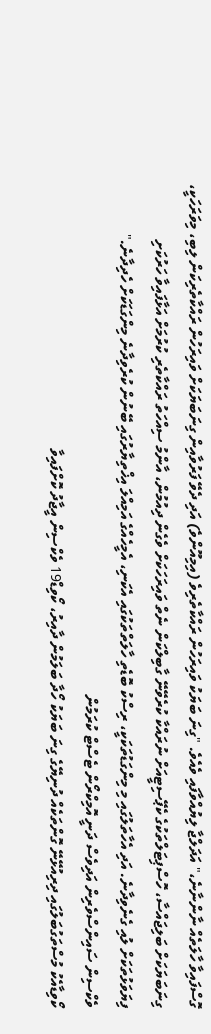ގޮސްފައިވާ ހާލަތެއް ނާންނާނެ،" އަދަލްޖާ ލިޔުއްވާފައި ވެއެވެ. "ގިނަ ބަޔަކު ވައިރަހުން ރައްކާތެރިވެ (އިމިއޫންވެ) އަދި ދެވޭ ފަރުވާއިން ގިނަބަޔަކަށް ވައިރަހުން ރައްކާތެރިކަން ލިބި، މިވަރަހަކީ، ގިނަބަޔަކަށް ބަލިޖައްސާ، ހޮސްޕިޓަލްތަކުގެ ކެޕޭސިޓީއަށް ނުރައްކާ ކުރެވޭނޭ ގާބިލްކަން ނެތް ވައިރަހަކަށް ވެގެން ދިއުމުން، އާންމު ސިއްހަތު ރައްކާތެރި ކުރުމަށް އަޅާފައިވާ ހަރުކަށި ފިޔަވަޅުތަކަށް ލުއި ގެނެވިދާނެ. އަދި އެހާތަލުގައި މި މިންގަޑުތަކަކީ، ރިސްކު ބޮޑެތި ހާލަތްތަކުގައި އެކަނި، އެމީހެއްގެ އަމިއްލަ އިޚްތިޔާރުގައި ބޭނުން ކުރެވިދާނެ މިންގަޑަކަށް ހެދިދާނެ."
ވެކްސިން ސައިންސްވެރިން އަދިވެސް ދަނީ އޮމިކްރޯން ޓެސްޓް ކުރަމުން
ކޯވިޑާއެކު މުސްތަގުބަލުގައި ދިރިއުޅޭނޭ ގޮންތަކެއް ދުނިޔޭގެ ގިނަ ބަޔަކު ހޯދާ ބަލަމުން ދާއިރު، ކޯވިޑް19 ވެކްސިން އީޖާދު ކޮށްފައިވާ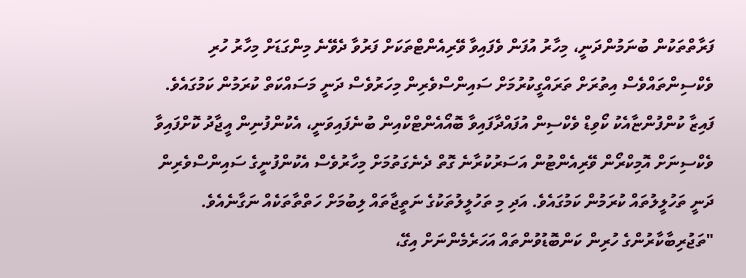ފަރާތްތަކުން ބުނަމުންދަނީ، މިހާރު އުފަން ވެފައިވާ ވޭރިއެންޓްތަކަށް ފަރުވާ ދެވޭނެ މިންގަޑަށް މިހާރު ހުރި ވެކްސިންތައްވެސް އިތުރަށް ތަރައްގީކުރުމަށް ސައިންސްވެރިން މިހަރުވެސް ދަނީ މަސައްކަތް ކުރަމުން ކަމުގައެވެ.
ފައިޒާ ކުންފުންޏާއެކު ކޯވިޑް ވެކްސިން އުފައްދާފައިވާ ބޮއޯއެންޓްކްއިން ބުނެފައިވަނީ، އެކުންފުނިން އީޖާދު ކޮށްފައިވާ ވެކްސިނަށް އޮމިކްރޯން ވޭރިއެންޓުން އަސަރުކުރާނެ ގޮތް ދެނެގަތުމަށް މިހާރުވެސް އެކުންފުނީގެ ސައިންސްވެރިން ދަނީ ތަހުލީލުތައް ކުރަމުން ކަމުގައެވެ. އަދި މި ތަހުލީލުތަކުގެ ނަތީޖާތައް ލިބުމަށް ހަތްތާތަކެއް ނަގާނެއެވެ.
"ތަޖުރިބާކާރުންގެ ހުރިން ކަންބޮޑުވުންތައް އަހަރެމެންނަށް އިގޭ،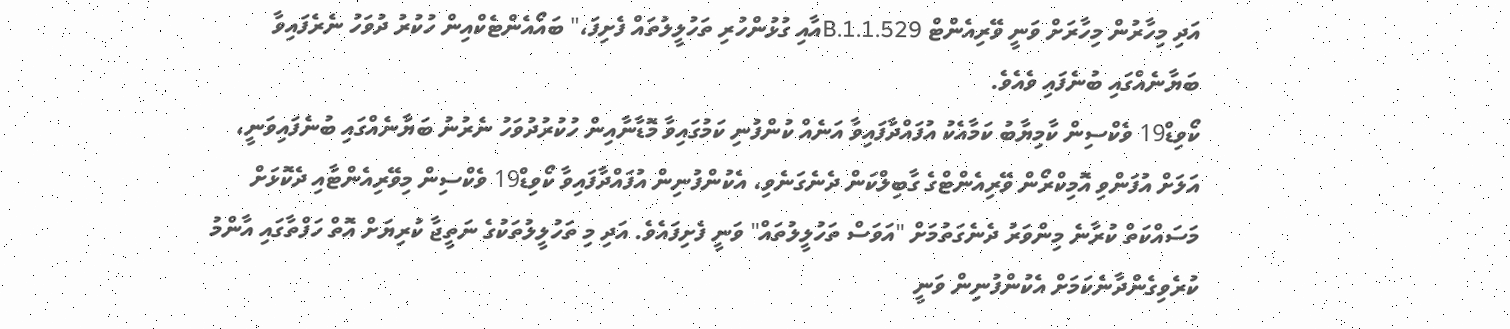އަދި މިހާރުން މިހާރަށް ވަނީ ވޭރިއެންޓް B.1.1.529އާއި ގުޅުންހުރި ތަހުލީލުތައް ފެށިފަ،" ބައޯއެންޓެކްއިން ހުކުރު ދުވަހު ނެރެފައިވާ ބަޔާނެއްގައި ބުނެފައި ވެއެވެ.
ކޯވިޑް19 ވެކްސިން ކާމިޔާބު ކަމާއެކު އުފައްދާފައިވާ އަނެއް ކުންފުނި ކަމުގައިވާ މޮޑާނާއިން ހުކުރުދުވަހު ނެރުނު ބަޔާނެއްގައި ބުނެފައިވަނީ، އަލަށް އުފަންވި އޮމިކްރޯން ވޭރިއެންޓްގެ ގާބިލްކަން ދެނެގަނެވި، އެކުންފުނިން އުފައްދާފައިވާ ކޯވިޑް19 ވެކްސިން މިވޭރިއެންޓާއި ދެކޮޅަށް މަސައްކަތް ކުރާނެ މިންވަރު ދެނެގަތުމަށް "އަވަސް ތަހުލީލުތައް" ވަނީ ފެށިފައެވެ. އަދި މި ތަހުލީލުތަކުގެ ނަތީޖާ ކުރިޔަށް އޮތް ހަފްތާގައި އާންމު ކުރެވިގެންދާނެކަމަށް އެކުންފުނިން ވަނީ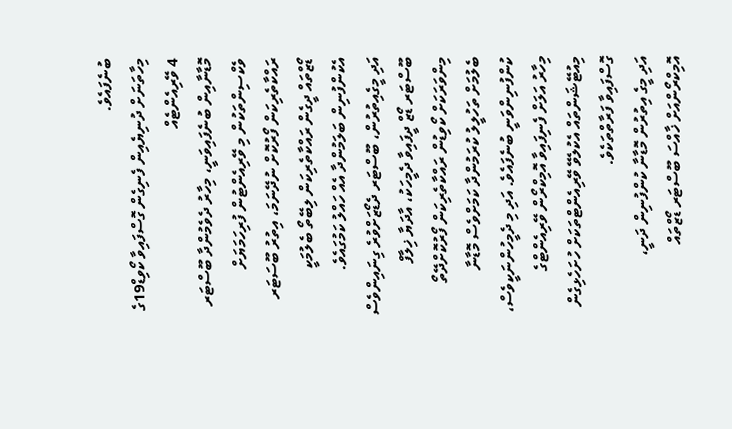ބުނެފައެވެ.
މިހާތަނަށް ދުނިޔެއިން ފެނިގެން ގޮސްފައިވާ ކޯވިޑް19ގެ 4 ވޭރިއެންޓެއް
މޮޑާނާއިން ބުނެފައިވަނީ، މިހާރު ދެވެމުންދާ ބޫސްޓަރ ވެކްސިންތަކުން މި ވޭރިއެންޓުން ފުރިހަމަޔަށް ރައްކާތެރިކަން ފޯރުކޮށް ނުދޭނަމަ، އިތުރު ބޫސަޓަރ ޑޯޒްތައް ދީގެން ރައްކާތެރިކަން ލިބޭތޯ ބެލުމަކީ އެކުންފުނިން ބަލަމުންދާ އެއް ހައްލު ކަމުގައެވެ.
އަދި މީގެއިތުރުން، ބޫސްޓަރ ދެޑޯޒަށްވުރެ ގިނައިންވެސް ބޫސްޓަރ ޑޯޒް ދީފައިވާ ދެމީހަކު، އާދަޔާ ޚިލާފް މިންވަރަކަށް ކޯވިޑުން ރައްކާތެރިކަން ފޯރުކޮށްދޭތޯ ބެލުމަށް ތަހުލީލު ކުރަމުންދާ ކަމަށްވެސް މޮޑާނާ ކުންފުނިންވަނީ ބުނެފައެވެ. އަދި މި ދެމީހުންނަކީވެސް، މިހާރު އަލަށް ފެނިފައިވާ އޮމިކްރޯން ވޭރިއެންޓްގެ މިއުޓޭޝަންތައް އެކުލެވޭ ވޭރިއެންޓްތަކަށް ހުށަހެޅިގެން ގޮސްފައިވާ ފަރާތްތަކެވެ.
އަދި މީގެ އިތުރުން މޮޑާނާ ކުންފުނިން ދަނީ، އޮމިކްރޯންއަށް ޚާއްސަ ބޫސްޓަރ ޑޯޒްތައް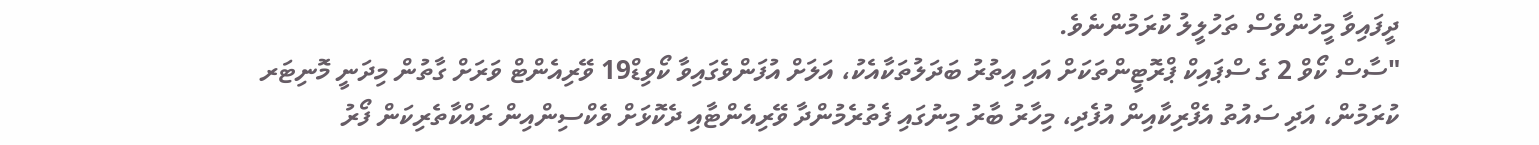ދީފައިވާ މީހުންވެސް ތަހުލީލު ކުރަމުންނެވެ.
"ސާސް ކޯވް 2 ގެ ސްޕައިކް ޕްރޮޓީންތަކަށް އައި އިތުރު ބަދަލުތަކާއެކު، އަލަށް އުފަންވެގައިވާ ކޯވިޑް19 ވޭރިއެންޓް ވަރަށް ގާތުން މިދަނީ މޮނިޓަރ ކުރަމުން، އަދި ސައުތު އެފްރިކާއިން އުފެދި، މިހާރު ބާރު މިނުގައި ފެތުރެމުންދާ ވޭރިއެންޓާއި ދެކޮޅަށް ވެކްސިންއިން ރައްކާތެރިކަން ފޯރު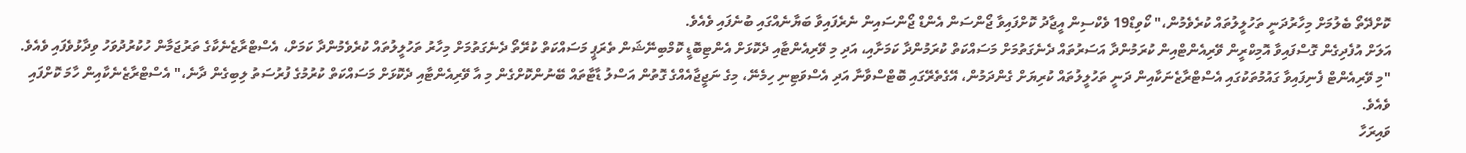ކޮށްދޭތޯ ބެލުމަށް މިހާރުދަނީ ތަހުލީލުތައް ކުރެވެމުން،" ކޯވިޑް19 ވެކްސިން އީޖާދު ކޮށްފައިވާ ޖޯންސަން އެންޑް ޖޯންސައިން ނެރެފައިވާ ބަޔާނެއްގައި ބުނެފައި ވެއެވެ.
އަލަށް އުފެދިގެން ގޮސްފައިވާ އޮމިކްރީން ވޭރިއެންޓްއިން ކުރަމުންދާ އަސަރުތައް ދެނެގަތުމަށް މަސައްކަތް ކުރަމުންދާ ކަމަށާއި، އަދި މި ވޭރިއެންޓާއި ދެކޮޅަށް އެންޓިބޮޑީ ކޮމްބިނޭޝަން ތެރަޕީ މަސައްކަތް ކުރޭތޯ ދެނެގަތުމަށް މިހާރު ތަހުލީލުތައް ކުރެވެމުންދާ ކަމަށް، އެސްޓްރާޒެނެކާގެ ތަރުޖަމާން ހުކުރުދުވަހު ވިދާޅުވެފައި ވެއެވެ.
"މި ވޭރިއެންޓް ފެނިފައިވާ ގައުމުތަކުގައި އެސްޓްރާޒެނަކާއިން ދަނީ ތަހުލީލުތައް ކުރިޔަށް ގެންދަމުން، އޭގެތެރޭގައި ބޮޓްސްވާނާ އަދި އެސްވަޓިނި ހިމެނޭ، މިގެ ނަޖީޖާއެއްގެ ގޮތުން އަސްލު ޑާޓާތައް ބޭނުންކޮށްގެން މި އާ ވޭރިއެންޓާއި ދެކޮޅަށް މަސައްކަތް ކުރުމުގެ ފުރުސަތު ލިބިގެން ދާނެ،" އެސްޓްރާޒެނެކާއިން ހާމަ ކޮށްފައި ވެއެވެ.
ވައިރަހާ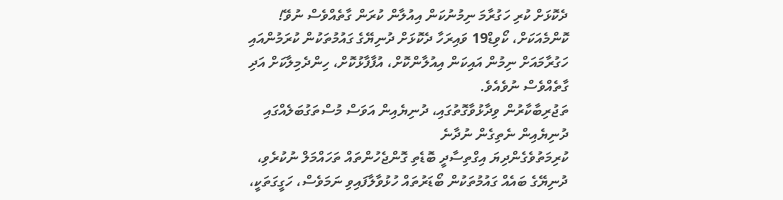ދެކޮޅަށް ކުރި ހަގުރާމަ ނިމުނުކަން އިއުލާން ކުރަން ގާތެއްވެސް ނުވޭ!
ކޮންމެއަކަށް، ކޯވިޑް19 ވައިރަހާ ދެކޮޅަށް ދުނިޔޭގެ ގައުމުތަކުން ކުރަމުންއައި ހަގުރާމައަށް ނިމުން އައިކަން އިއުލާންކޮށް، އުފާފާޅުކޮށް، ހިންދެމިލާކަށް އަދި ގާތެއްވެސް ނުވެއެވެ.
ތަޖުރިބާކާރުން ވިދާޅުވާގޮތުގައި، ދުނިޔެއިން އަވަސް މުސްތަގުބަލެއްގައި ދުނިޔެއިން ނެތިގެން ނުދާނެ
ކުރިމަތުވެގެންދިޔަ އިގްތިސާދީ ބޮޑެތި ގޮންޖެހުންތައް ތަހައްމަލް ނުކުރެވި، ދުނިޔޭގެ ބައެއް ގައުމުތަކުން ބޯޑަރުތައް ހުޅުވާލާފައިވި ނަމަވެސް، ހަގީގަތަކީ،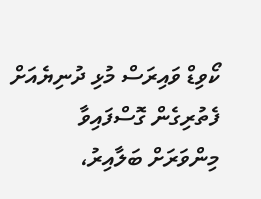ކޯވިޑް ވައިރަސް މުޅި ދުނިޔެއަށް ފެތުރިގެން ގޮސްފައިވާ މިންވަރަށް ބަލާއިރު،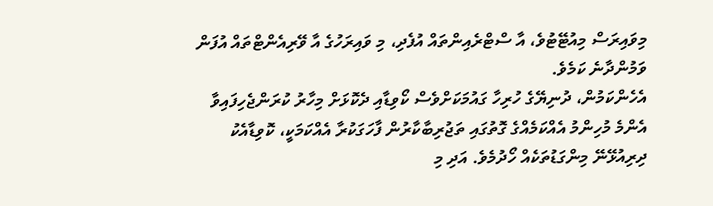މިވައިރަސް މިއުޓޭޓުވެ، އާ ސްޓްރެއިންތައް އުފެދި، މި ވައިރަހުގެ އާ ވޭރިއެންޓްތައް އުފަން ވަމުންދާނެ ކަމެވެ.
އެހެންކަމުން، ދުނިޔޭގެ ހުރިހާ ގައުމަކަށްވެސް ކޯވިޑާއި ދެކޮޅަށް މިހާރު ކުރަންޖެހިފައިވާ އެންމެ މުހިންމު އެއްކަމެއްގެ ގޮތުގައި ތަޖުރިބާކާރުން ފާހަގަކުރާ އެއްކަމަކީ، ކޮވިޑާއެކު ދިރިއުޅޭނޭ މިންގަޑުތަކެއް ހޯދުމެވެ. އަދި މި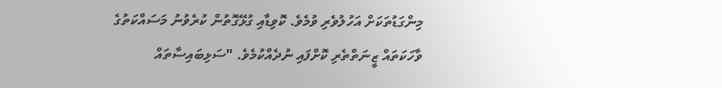މިންގަޑުތަކަށް އަހުލުވެރި ވުމެވެ. ކޮވިޑާއި ގުޅޭގޮތުން ކުރެވުނު މަސައްކަތުގެ ވާހަކަތައް ޒީނަތްތެރި ކޮށްފައި ނުދެއްކުމެވެ. "ސަޅިބައިސާތައް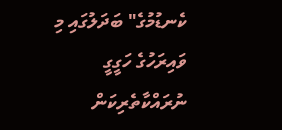ކެނޑުމުގެ" ބަދަލުގައި މި ވައިރަހުގެ ހަގީގީ ނުރައްކާތެރިކަން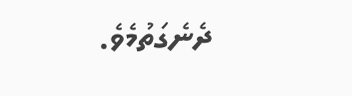ދެނެގަތުމެވެ.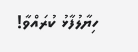ހިޔާލުފާޅު ކުރައްވާ!